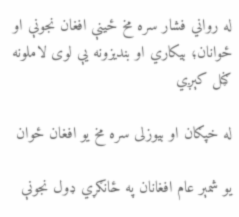له رواني فشار سره مخ ځینې افغان نجونې او ځوانان؛ بیکاري او بندیزونه یې لوی لاملونه ګڼل کېږي

له خپګان او بیوزلی سره مخ یو افغان ځوان

یو شمېر عام افغانان په ځانګړي ډول نجونې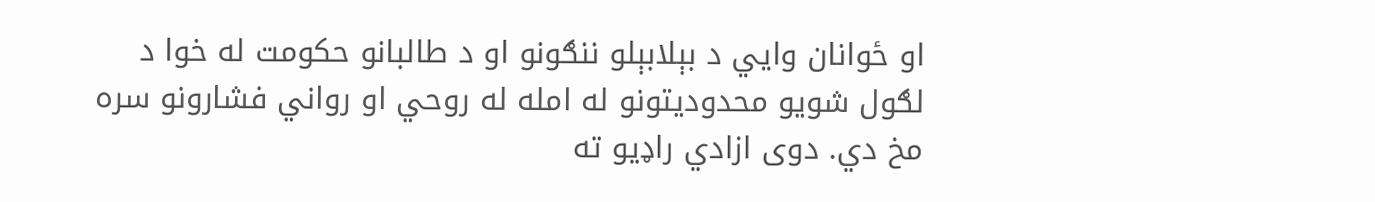او ځوانان وایي د بېلابېلو ننګونو او د طالبانو حکومت له خوا د لګول شویو محدودیتونو له امله له روحي او رواني فشارونو سره مخ دي. دوی ازادي راډیو ته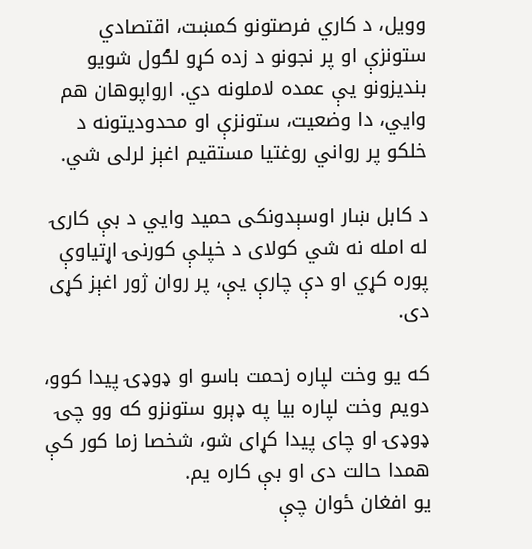وویل، د کاري فرصتونو کمښت، اقتصادي ستونزې او پر نجونو د زده کړو لګول شویو بندیزونو یې عمده لاملونه دي. ارواپوهان هم وايي، دا وضعیت، ستونزې او محدودیتونه د خلکو پر رواني روغتیا مستقیم اغېز لرلی شي.

د کابل ښار اوسېدونکی حمید وایي د بې کارۍ له امله نه شي کولای د خپلې کورنۍ اړتیاوې پوره کړي او دې چارې یې، پر روان ژور اغېز کړی دی.

که یو وخت لپاره زحمت باسو او ډوډۍ پیدا کوو، دویم وخت لپاره بیا په ډېرو ستونزو که وو چۍ ډوډۍ او چای پیدا کړای شو، شخصا زما کور کې همدا حالت دی او بې کاره یم.
یو افغان ځوان چې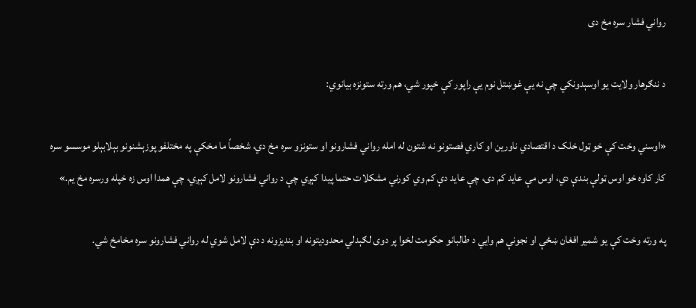رواني فشار سره مخ دی

د ننګرهار ولایت یو اوسېدونکي چې نه یې غوښتل نوم یې راپور کې خپور شي، هم ورته ستونزه بیانوي:

«اوسني وخت کې خو ټول خلک د اقتصادي ناورین او کاري فصتونو نه شتون له امله رواني فشارونو او ستونزو سره مخ دي، شخصاً ما مخکې په مختلفو پوزېشنونو بېلابېلو موسسو سره کار کاوه خو اوس ټولې بندې دي، اوس مې عاید کم دی، چې عاید دې کم وي کورني مشکلات حتما پیدا کېږي چې د رواني فشارونو لامل کېږي، چې همدا اوس زه خپله ورسره مخ یم.»

په ورته وخت کې یو شمیر افغان ښځې او نجونې هم وایي د طالبانو حکومت لخوا پر دوی لګېدلي محدودیتونه او بندیزونه د دې لامل شوي له رواني فشارونو سره مخامخ شي.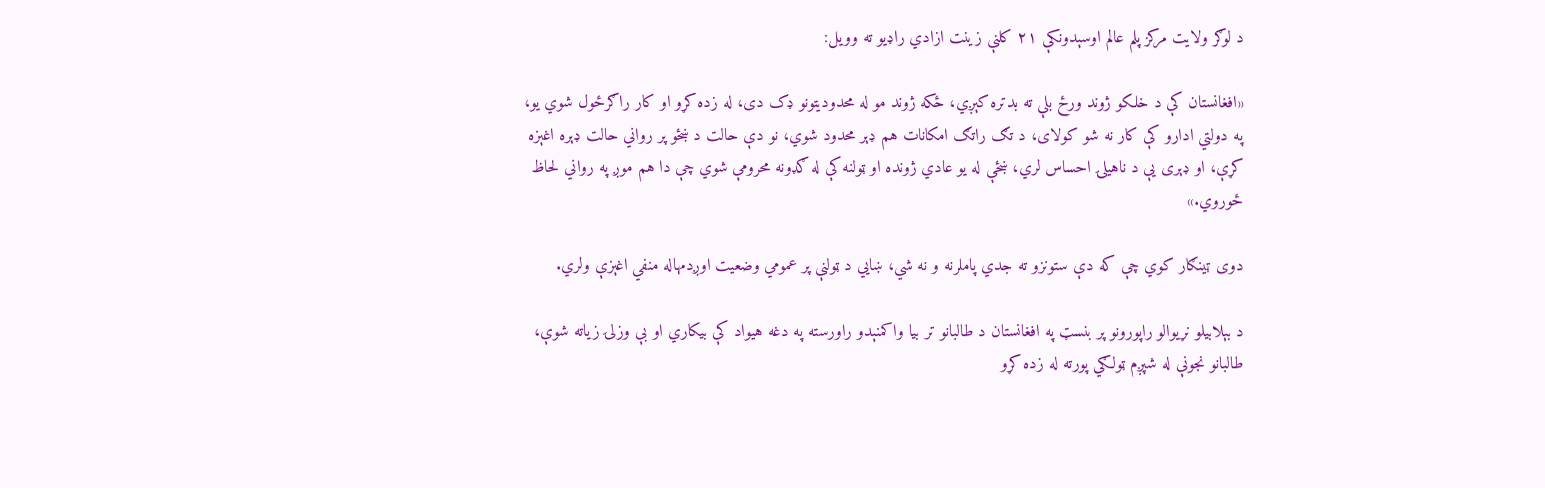د لوګر ولایت مرکز پلم عالم اوسېدونکې ۲۱ کلنې زینت ازادي راډیو ته وویل:

«افغانستان کې د خلکو ژوند ورځ بلې ته بدتره کېږي، ځکه ژوند مو له محدودیتونو ډک دی، له زده کړو او کار راګرځول شوي یو، په دولتي ادارو کې کار نه شو کولای، د تګ راتګ امکانات هم ډېر محدود شوي، نو دې حالت د ښځو پر رواني حالت ډېره اغېزه کړې، او ډېری یې د ناهیلۍ احساس لري، ښځې له یو عادي ژونده او ټولنه کې له ګډونه محرومې شوي چې دا هم موږ په رواني لحاظ ځوروي.»

دوی ټینګار کوي چې که دې ستونزو ته جدي پاملرنه و نه شي، ښايي د ټولنې پر عمومي وضعیت اوږدمهاله منفي اغېزې ولري.

د بېلابیلو نړیوالو راپورونو پر بنسټ په افغانستان د طالبانو تر بیا واکمنېدو راورسته په دغه هیواد کې بیکاري او بې وزلۍ زیاته شوې، طالبانو نجونې له شپږم ټولګي پورته له زده کړو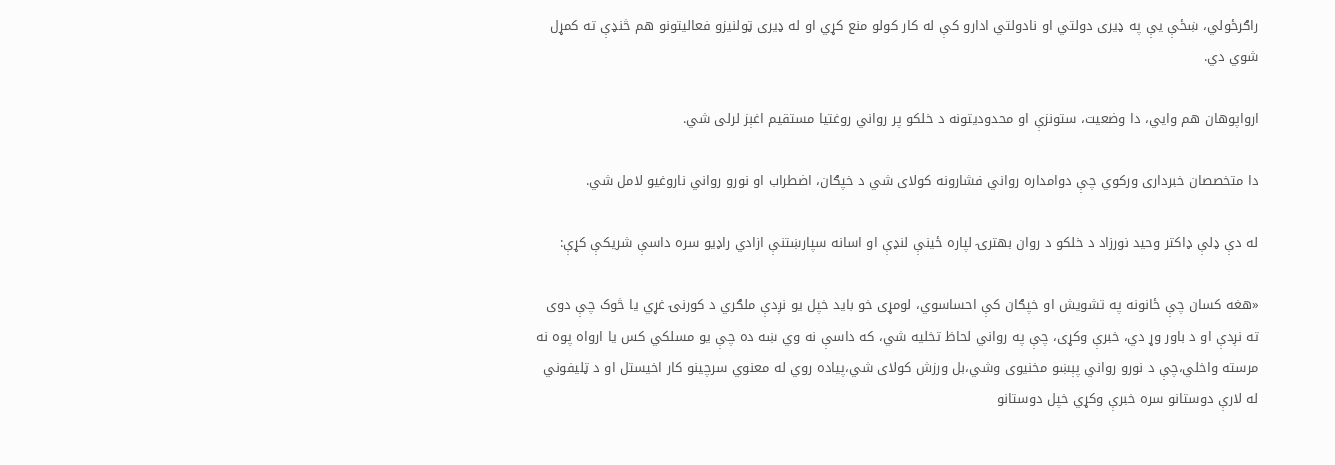راګرځولي، ښځې یې په ډیری دولتي او نادولتي ادارو کې له کار کولو منع کړي او له ډیری ټولنیزو فعالیتونو هم څنډې ته کمړل شوي دي.

ارواپوهان هم وايي، دا وضعیت، ستونزې او محدودیتونه د خلکو پر رواني روغتیا مستقیم اغېز لرلی شي.

دا متخصصان خبرداری ورکوي چې دوامداره رواني فشارونه کولای شي د خپګان، اضطراب او نورو رواني ناروغیو لامل شي.

له دې ډلې ډاکتر وحید نورزاد د خلکو د روان بهترۍ لپاره ځینې لنډې او اسانه سپارښتنې ازادي راډیو سره داسې شریکې کړې:

«هغه کسان چې ځانونه په تشویش او خپګان کې احساسوي، لومړی خو باید خپل یو نږدې ملګري د کورنۍ غړي یا څوک چې دوی ته نږدې او د باور وړ دي، خبرې وکړی، چې په رواني لحاظ تخلیه شي، که داسې نه وي ښه ده چې یو مسلکي کس یا ارواه پوه نه مرسته واخلي،چې د نورو رواني پېښو مخنیوی وشي،بل ورزش کولای شي،پیاده روي له معنوي سرچینو کار اخیستل او د ټلیفوني له لارې دوستانو سره خبرې وکړي خپل دوستانو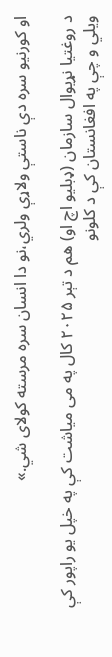او کورنیو سره دې ناستې ولاړې ولري،نو دا انسان سره مرسته کولای شي.»

د روغتیا نړیوال سازمان (ډبلیو اچ او) هم د تېر ۲۰۲۵ کال په می میاشت کې په خپل یو راپور کې ویلي و چې په افغانستان کې د کلونو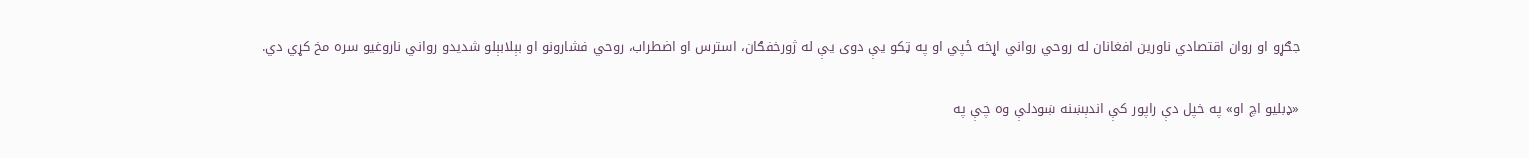جګړو او روان اقتصادي ناورین افغانان له روحي رواني اړخه ځپي او په ټکو یې دوی یې له ژورخفګان، استرس او اضطراب، روحي فشارونو او بېلابېلو شدیدو رواني ناروغیو سره مخ کړي دي.

«ډبلیو اچ او» په خپل دې راپور کې اندېښنه ښودلې وه چې په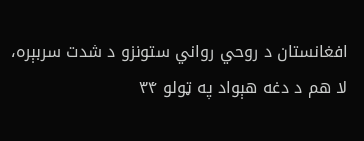افغانستان د روحي رواني ستونزو د شدت سربېره، لا هم د دغه هېواد په ټولو ۳۴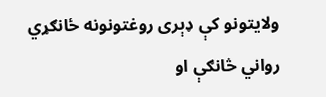ولایتونو کې ډېری روغتونونه ځانګړي رواني څانګې او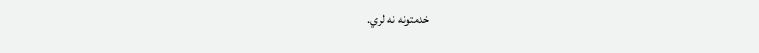خدمتونه نه لري.